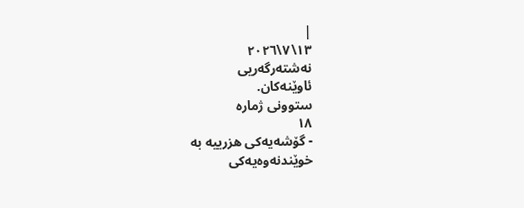|
١٣\٧\٢٠٢٦
نەشتەرگەریی
ئاوێنەکان.
ستوونی ژمارە
١٨
- گۆشەیەکی هزرییە بە
خوێندنەوەیەکی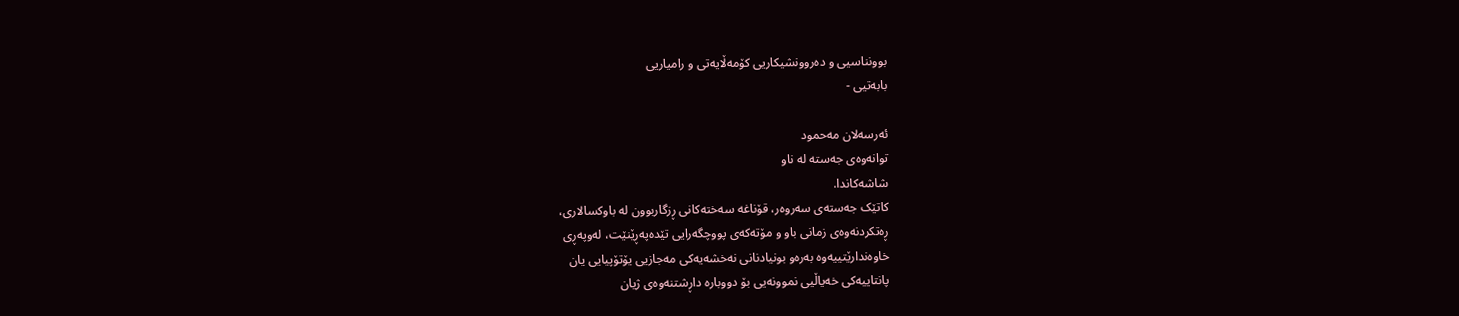بوونناسیی و دەروونشیکاریی کۆمەڵایەتی و رامیاریی
بابەتیی -

ئەرسەلان مەحمود
توانەوەی جەستە لە ناو
شاشەکاندا.
کاتێک جەستەی سەروەر، قۆناغە سەختەکانی ڕزگاربوون لە باوکسالاری،
ڕەتکردنەوەی زمانی باو و مۆتەکەی پووچگەرایی تێدەپەڕێنێت، لەوپەڕی
خاوەندارێتییەوە بەرەو بونیادنانی نەخشەیەکی مەجازیی یۆتۆپیایی یان
پانتاییەکی خەیاڵیی نموونەیی بۆ دووبارە داڕشتنەوەی ژیان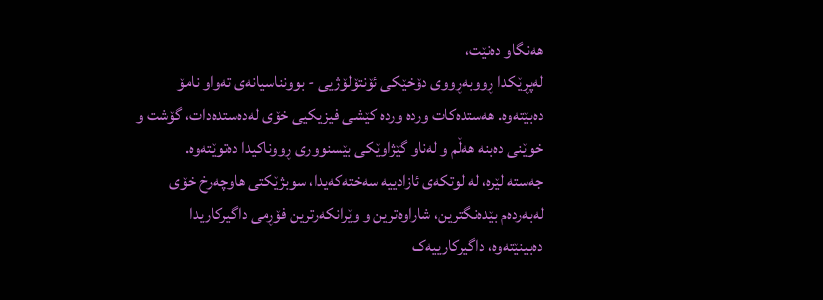هەنگاو دەنێت،
لەپڕێکدا ڕووبەڕووی دۆخێکی ئۆنتۆلۆژیی - بوونناسیانەی تەواو نامۆ
دەبێتەوە. هەستدەکات وردە وردە کێشی فیزیکیی خۆی لەدەستدەدات، گۆشت و
خوێنی دەبنە هەڵم و لەناو گێژاوێکی بێسنووری ڕووناکیدا دەتوێتەوە.
جەستە لێرە، لە لوتکەی ئازادییە سەختەکەیدا، سوبژێکتی هاوچەرخ خۆی
لەبەردەم بێدەنگترین، شاراوەترین و وێرانکەرترین فۆڕمی داگیرکاریدا
دەبینێتەوە، داگیرکارییەک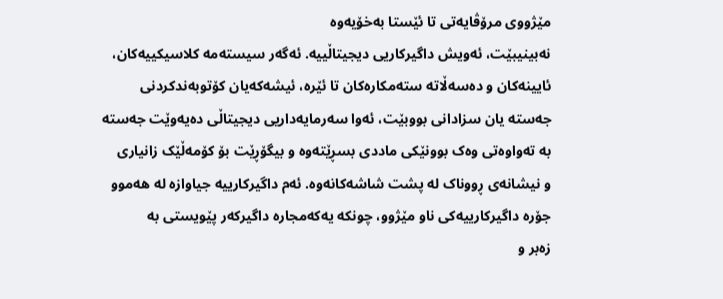مێژووی مرۆڤایەتی تا ئێستا بەخۆیەوە
نەبینیبێت، ئەویش داگیرکاریی دیجیتاڵییە. ئەگەر سیستەمە کلاسیکییەکان،
ئایینەکان و دەسەڵاتە ستەمکارەکان تا ئێرە، ئیشەکەیان کۆتوبەندکردنی
جەستە یان سزادانی بووبێت، ئەوا سەرمایەداریی دیجیتاڵی دەیەوێت جەستە
بە تەواوەتی وەک بوونێکی ماددی بسڕێتەوە و بیگۆڕێت بۆ کۆمەڵێک زانیاری
و نیشانەی ڕووناک لە پشت شاشەکانەوە. ئەم داگیرکارییە جیاوازە لە هەموو
جۆرە داگیرکارییەکی ناو مێژوو، چونکە یەکەمجارە داگیرکەر پێویستی بە
زەبر و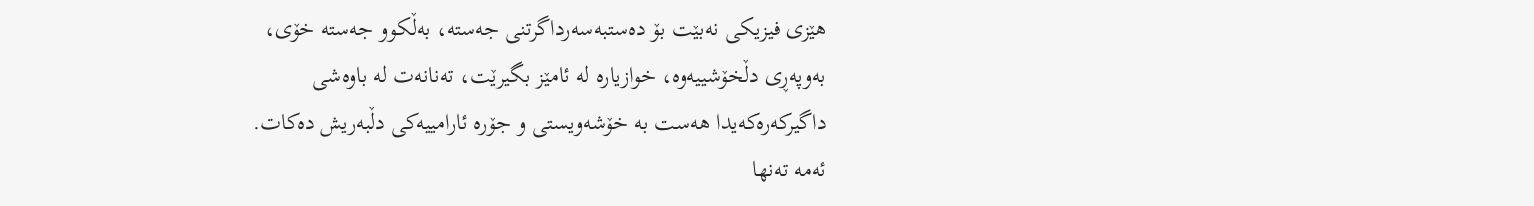هێزی فیزیکی نەبێت بۆ دەستبەسەرداگرتنی جەستە، بەڵکوو جەستە خۆی،
بەوپەڕی دڵخۆشییەوە، خوازیارە لە ئامێز بگیرێت، تەنانەت لە باوەشی
داگیرکەرەکەیدا هەست بە خۆشەویستی و جۆرە ئارامییەکی دڵبەریش دەکات.
ئەمە تەنها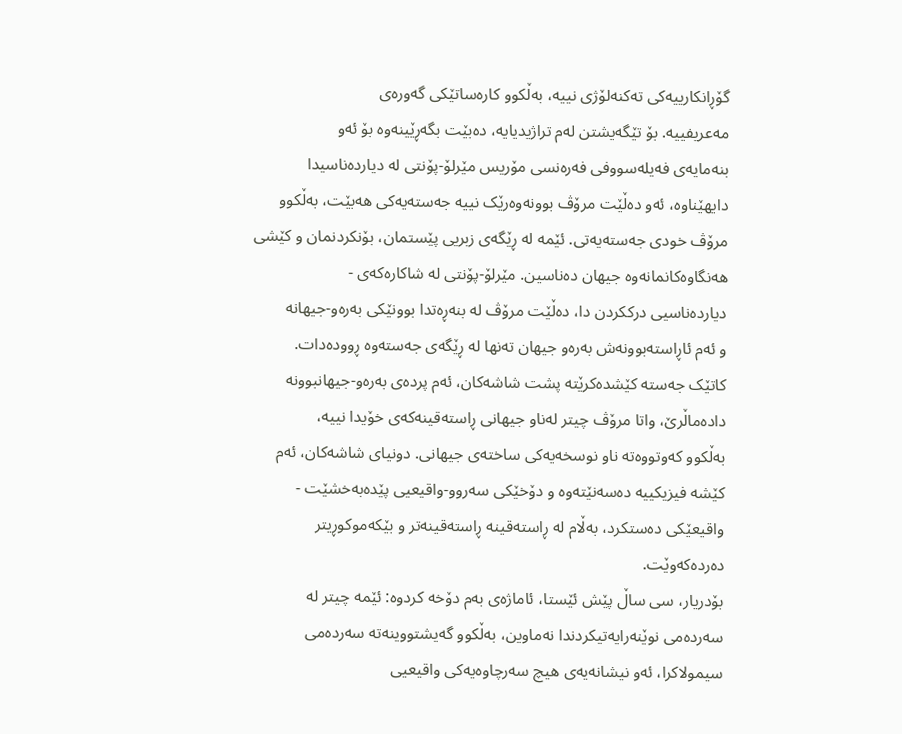گۆڕانکارییەکی تەکنەلۆژی نییە، بەڵکوو کارەساتێکی گەورەی
مەعریفییە. بۆ تێگەیشتن لەم تراژیدیایە، دەبێت بگەڕێینەوە بۆ ئەو
بنەمایەی فەیلەسووفی فەرەنسی مۆریس مێرلۆ-پۆنتی لە دیاردەناسیدا
دایهێناوە، ئەو دەڵێت مرۆڤ بوونەوەرێک نییە جەستەیەکی هەبێت، بەڵکوو
مرۆڤ خودی جەستەیەتی. ئێمە لە ڕێگەی زبریی پێستمان، بۆنکردنمان و کێشی
هەنگاوەکانمانەوە جیهان دەناسین. مێرلۆ-پۆنتی لە شاکارەکەی -
دیاردەناسیی درککردن دا، دەڵێت مرۆڤ لە بنەڕەتدا بوونێکی بەرەو-جیهانە
و ئەم ئاڕاستەبوونەش بەرەو جیهان تەنها لە ڕێگەی جەستەوە ڕوودەدات.
کاتێک جەستە کێشدەکرێتە پشت شاشەکان، ئەم پردەی بەرەو-جیهانبوونە
دادەماڵرێ، واتا مرۆڤ چیتر لەناو جیهانی ڕاستەقینەکەی خۆیدا نییە،
بەڵکوو کەوتووەتە ناو نوسخەیەکی ساختەی جیهانی. دونیای شاشەکان، ئەم
کێشە فیزیکییە دەسەنێتەوە و دۆخێکی سەروو-واقیعیی پێدەبەخشێت -
واقیعێکی دەستکرد، بەڵام لە ڕاستەقینە ڕاستەقینەتر و بێکەموکوڕیتر
دەردەکەوێت.
بۆدریار، سی ساڵ پێش ئێستا، ئاماژەی بەم دۆخە کردوە: ئێمە چیتر لە
سەردەمی نوێنەرایەتیکردندا نەماوین، بەڵکوو گەیشتووینەتە سەردەمی
سیمولاکرا، ئەو نیشانەیەی هیچ سەرچاوەیەکی واقیعیی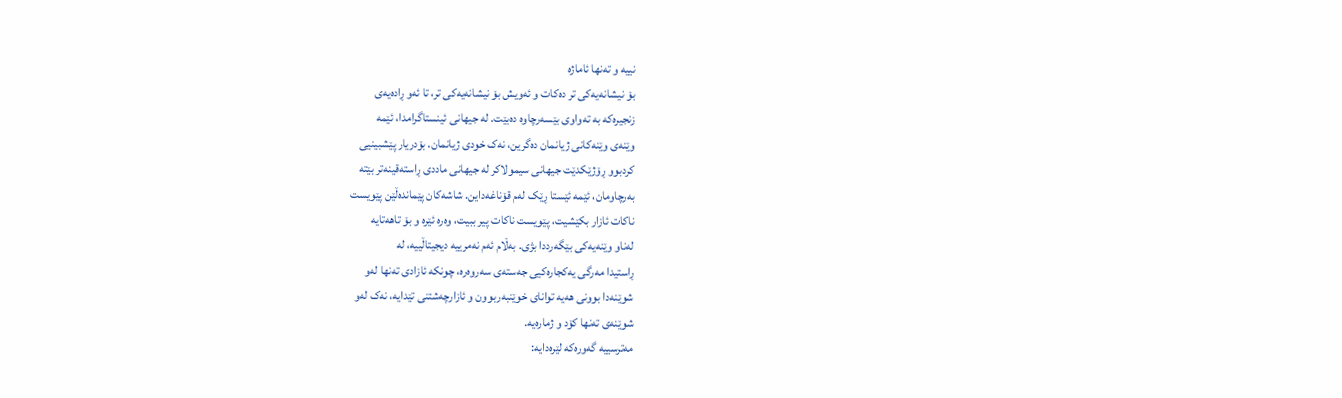نییە و تەنها ئاماژە
بۆ نیشانەیەکی تر دەکات و ئەویش بۆ نیشانەیەکی تر، تا ئەو ڕادەیەی
زنجیرەکە بە تەواوی بێسەرچاوە دەبێت. لە جیهانی ئینستاگرامدا، ئێمە
وێنەی وێنەکانی ژیانمان دەگرین، نەک خودی ژیانمان. بۆدریار پێشبینیی
کردبوو ڕۆژێکدێت جیهانی سیمولاکر لە جیهانی ماددی ڕاستەقینەتر بێتە
بەرچاومان، ئێمە ئێستا ڕێک لەم قۆناغەداین. شاشەکان پێماندەڵێن پێویست
ناکات ئازار بکێشیت، پێویست ناکات پیر ببیت، وەرە ئێرە و بۆ تاهەتایە
لەناو وێنەیەکی بێگەرددا بژی. بەڵام ئەم نەمرییە دیجیتاڵییە، لە
ڕاستیدا مەرگی یەکجارەکیی جەستەی سەروەرە، چونکە ئازادی تەنها لەو
شوێنەدا بوونی هەیە توانای خوێنبەربوون و ئازارچەشتنی تێدایە، نەک لەو
شوێنەی تەنها کۆد و ژمارەیە.
مەترسییە گەورەکە لێرەدایە: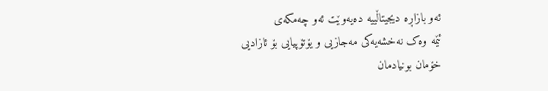ئەو بازاڕە دیجیتاڵییە دەیەوێت ئەو چەمکەی
ئێمە وەک نەخشەیەکی مەجازیی و یۆتۆپیایی بۆ ئازادیی خۆمان بونیادمان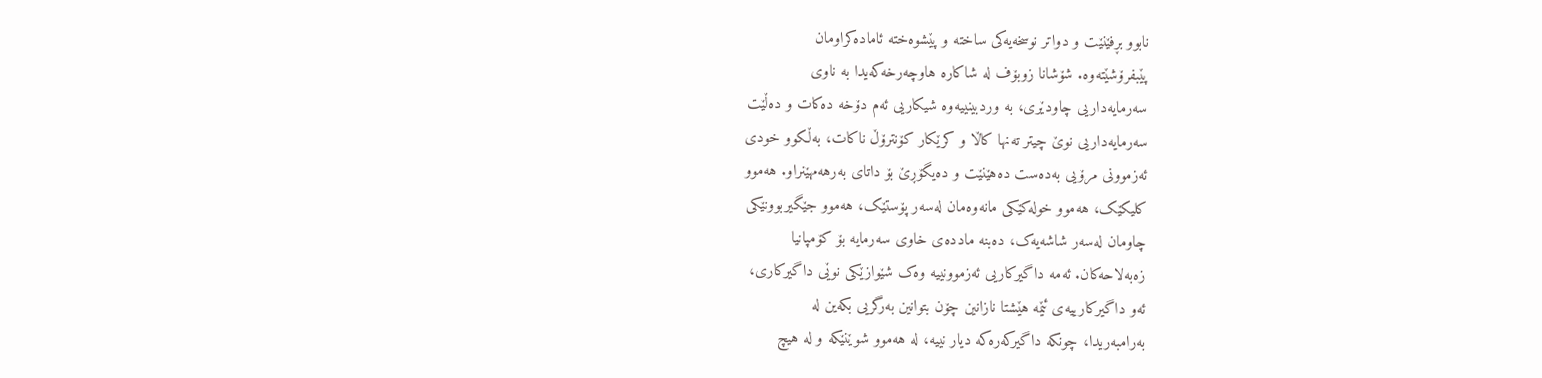نابوو بڕفێنێت و دواتر نوسخەیەکی ساختە و پێشوەختە ئامادەکراومان
پێبفرۆشێتەوە. شۆشانا زوبۆف لە شاکارە هاوچەرخەکەیدا بە ناوی
سەرمایەداریی چاودێری، بە وردبینییەوە شیکاریی ئەم دۆخە دەکات و دەڵێت
سەرمایەداریی نوێ چیتر تەنها کاڵا و کرێکار کۆنترۆڵ ناکات، بەڵکوو خودی
ئەزموونی مرۆیی بەدەست دەهێنێت و دەیگۆڕێ بۆ داتای بەرهەمهێنراو. هەموو
کلیکێک، هەموو خولەکێکی مانەوەمان لەسەر پۆستێک، هەموو جێگیربوونێکی
چاومان لەسەر شاشەیەک، دەبنە ماددەی خاوی سەرمایە بۆ کۆمپانیا
زەبەلاحەکان. ئەمە داگیرکاریی ئەزموونییە وەک شێوازێکی نوێی داگیرکاری،
ئەو داگیرکارییەی ئێمە هێشتا نازانین چۆن بتوانین بەرگریی بکەین لە
بەرامبەریدا، چونکە داگیرکەرەکە دیار نییە، لە هەموو شوێنێکە و لە هیچ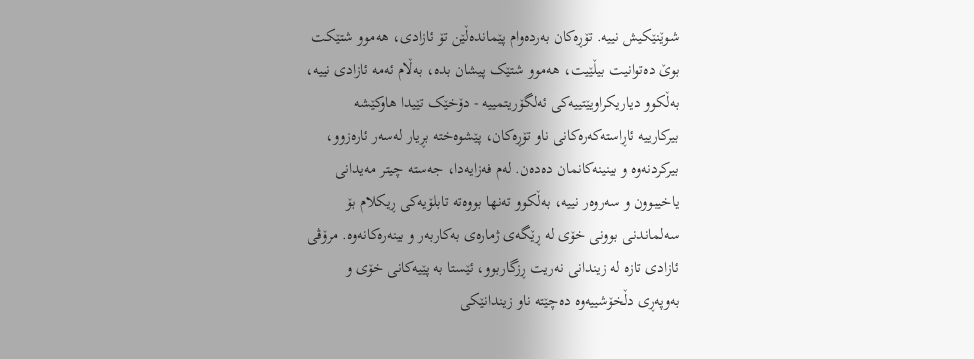شوێنێکیش نییە. تۆڕەکان بەردەوام پێماندەڵێن تۆ ئازادی، هەموو شتێکت
بوێ دەتوانیت بیڵێیت، هەموو شتێک پیشان بدە، بەڵام ئەمە ئازادی نییە،
بەڵکوو دیاریکراویێتییەکی ئەلگۆریتمییە - دۆخێک تێیدا هاوکێشە
بیرکارییە ئاڕاستەکەرەکانی ناو تۆڕەکان، پێشوەختە بڕیار لەسەر ئارەزوو،
بیرکردنەوە و بینینەکانمان دەدەن. لەم فەزایەدا، جەستە چیتر مەیدانی
یاخیبوون و سەروەر نییە، بەڵکوو تەنها بووەتە تابلۆیەکی ڕیکلام بۆ
سەلماندنی بوونی خۆی لە ڕێگەی ژمارەی بەکاربەر و بینەرەکانەوە. مرۆڤی
ئازادی تازە لە زیندانی نەریت ڕزگاربوو، ئێستا بە پێیەکانی خۆی و
بەوپەڕی دڵخۆشییەوە دەچێتە ناو زیندانێکی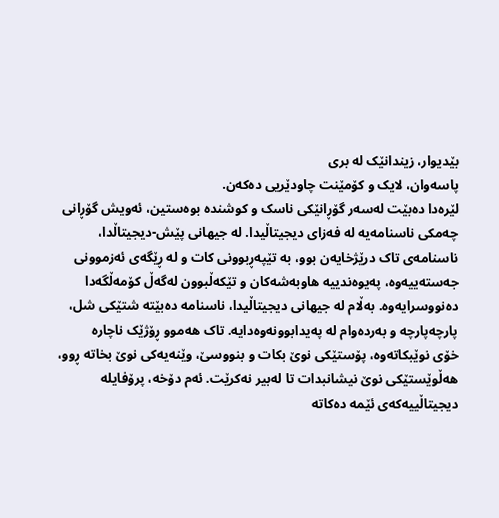بێدیوار، زیندانێک لە بری
پاسەوان، لایک و کۆمێنت چاودێریی دەکەن.
لێرەدا دەبێت لەسەر گۆڕانێکی ناسک و کوشندە بوەستین، ئەویش گۆڕانی
چەمکی ناسنامەیە لە فەزای دیجیتاڵیدا. لە جیهانی پێش-دیجیتاڵدا،
ناسنامەی تاک درێژخایەن بوو، بە تێپەڕبوونی کات و لە ڕێگەی ئەزموونی
جەستەییەوە، پەیوەندییە هاوبەشەکان و تێکەڵبوون لەگەڵ کۆمەڵگەدا
دەنووسرایەوە. بەڵام لە جیهانی دیجیتاڵیدا، ناسنامە دەبێتە شتێکی شل،
پارچەپارچە و بەردەوام لە پەیدابوونەوەدایە. تاک هەموو ڕۆژێک ناچارە
خۆی نوێبکاتەوە، پۆستێکی نوێ بکات و بنووسێ، وێنەیەکی نوێ بخاتە ڕوو،
هەڵوێستێکی نوێ نیشانبدات تا لەبیر نەکرێت. ئەم دۆخە، پرۆفایلە
دیجیتاڵییەکەی ئێمە دەکاتە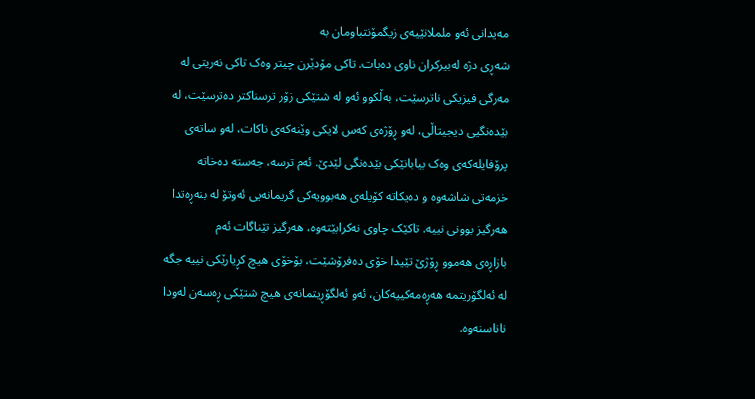مەیدانی ئەو ململانێیەی زیگمۆنتباومان بە
شەڕی دژە لەبیرکران ناوی دەبات. تاکی مۆدێرن چیتر وەک تاکی نەریتی لە
مەرگی فیزیکی ناترسێت، بەڵکوو ئەو لە شتێکی زۆر ترسناکتر دەترسێت، لە
بێدەنگیی دیجیتاڵی، لەو ڕۆژەی کەس لایکی وێنەکەی ناکات، لەو ساتەی
پرۆفایلەکەی وەک بیابانێکی بێدەنگی لێدێ. ئەم ترسە، جەستە دەخاتە
خزمەتی شاشەوە و دەیکاتە کۆیلەی هەبوویەکی گریمانەیی ئەوتۆ لە بنەڕەتدا
هەرگیز بوونی نییە. تاکێک چاوی نەکرابێتەوە، هەرگیز تێناگات ئەم
بازاڕەی هەموو ڕۆژێ تێیدا خۆی دەفرۆشێت، بۆخۆی هیچ کڕیارێکی نییە جگە
لە ئەلگۆریتمە هەڕەمەکییەکان، ئەو ئەلگۆڕیتمانەی هیچ شتێکی ڕەسەن لەودا
ناناسنەوە.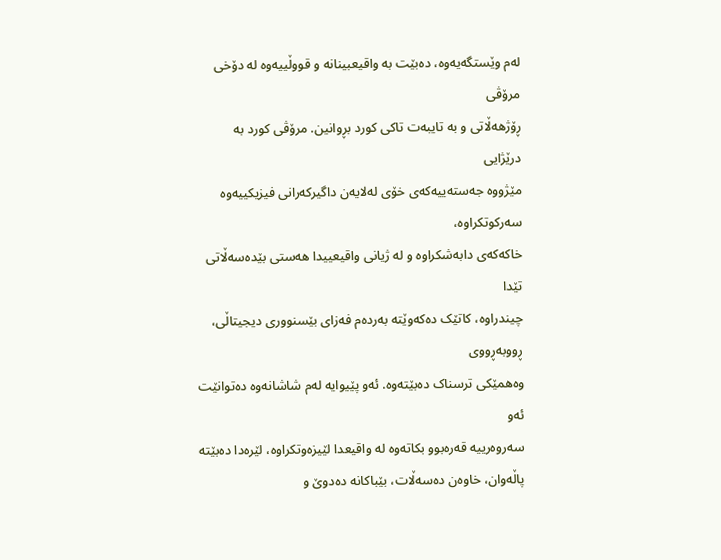لەم وێستگەیەوە، دەبێت بە واقیعبینانە و قووڵییەوە لە دۆخی مرۆڤی
ڕۆژهەڵاتی و بە تایبەت تاکی کورد بڕوانین. مرۆڤی کورد بە درێژایی
مێژووە جەستەییەکەی خۆی لەلایەن داگیرکەرانی فیزیکییەوە سەرکوتکراوە،
خاکەکەی دابەشکراوە و لە ژیانی واقیعییدا هەستی بێدەسەڵاتی تێدا
چیندراوە، کاتێک دەکەوێتە بەردەم فەزای بێسنووری دیجیتاڵی، ڕووبەڕووی
وەهمێکی ترسناک دەبێتەوە. ئەو پێیوایە لەم شاشانەوە دەتوانێت ئەو
سەروەرییە قەرەبوو بکاتەوە لە واقیعدا لێیزەوتکراوە، لێرەدا دەبێتە
پاڵەوان، خاوەن دەسەڵات، بێباکانە دەدوێ و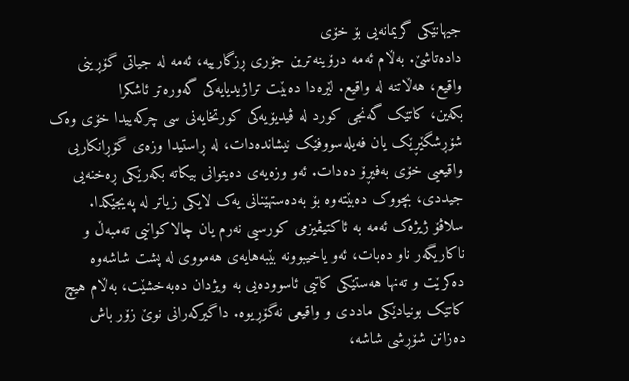جیهانێکی گریمانەیی بۆ خۆی
دادەتاشێ. بەڵام ئەمە درۆینەترین جۆری ڕزگارییە، ئەمە لە جیاتی گۆڕینی
واقیع، هەڵاتنە لە واقیع. لێرەدا دەبێت تراژیدیایەکی گەورەتر ئاشکرا
بکەین، کاتێک گەنجی کورد لە ڤیدیۆیەکی کورتخایەنی سی چرکەییدا خۆی وەک
شۆڕشگێڕێک یان فەیلەسووفێک نیشاندەدات، لە ڕاستیدا وزەی گۆڕانکاریی
واقیعیی خۆی بەفیڕۆ دەدات. ئەو وزەیەی دەیتوانی بیکاتە بکەرێکی ڕەخنەیی
جیددی، بچووک دەبێتەوە بۆ بەدەستهێنانی یەک لایکی زیاتر لە پەیجێکدا.
سلاڤۆ ژیژەک ئەمە بە ئاکتیڤیزمی کورسیی نەرم یان چالاکوانیی تەمبەڵ و
ناکاریگەر ناو دەبات، ئەو یاخیبوونە بێبەهایەی هەمووی لە پشت شاشەوە
دەکرێت و تەنها هەستێکی کاتیی ئاسوودەیی بە ویژدان دەبەخشێت، بەڵام هیچ
کاتێک بونیادێکی ماددی و واقیعی نەگۆڕیوە. داگیرکەرانی نوێ زۆر باش
دەزانن شۆڕشی شاشە،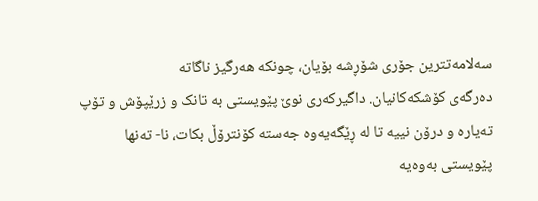سەلامەتترین جۆری شۆڕشە بۆیان، چونکە هەرگیز ناگاتە
دەرگەی کۆشکەکانیان. داگیرکەری نوێ پێویستی بە تانک و زرێپۆش و تۆپ
تەیارە و درۆن نییە تا لە ڕێگەیەوە جەستە کۆنترۆڵ بکات، نا- تەنها
پێویستی بەوەیە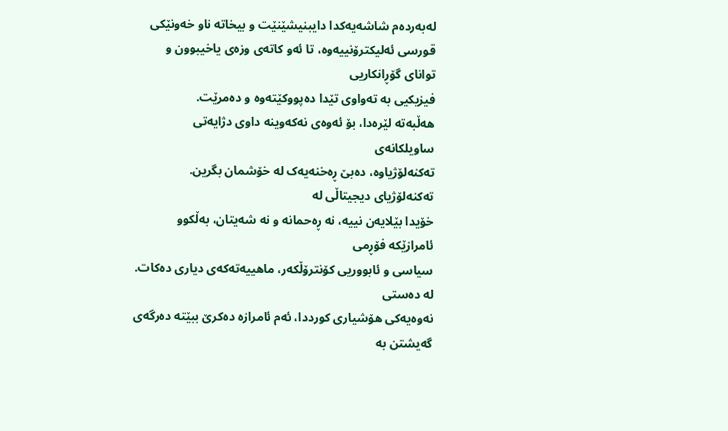لەبەردەم شاشەیەکدا دایبنیشێنێت و بیخاتە ناو خەونێکی
قورسی ئەلیکترۆنییەوە، تا ئەو کاتەی وزەی یاخیبوون و توانای گۆڕانکاریی
فیزیکیی بە تەواوی تێدا دەپووکێتەوە و دەمرێت.
هەڵبەتە لێرەدا، بۆ ئەوەی نەکەوینە داوی دژایەتی ساویلکانەی
تەکنەلۆژیاوە، دەبێ ڕەخنەیەک لە خۆشمان بگرین. تەکنەلۆژیای دیجیتاڵی لە
خۆیدا بێلایەن نییە، نە ڕەحمانە و نە شەیتان، بەڵکوو ئامرازێکە فۆڕمی
سیاسی و ئابووریی کۆنترۆڵکەر، ماهییەتەکەی دیاری دەکات. لە دەستی
نەوەیەکی هۆشیاری کورددا، ئەم ئامرازە دەکرێ ببێتە دەرگەی گەیشتن بە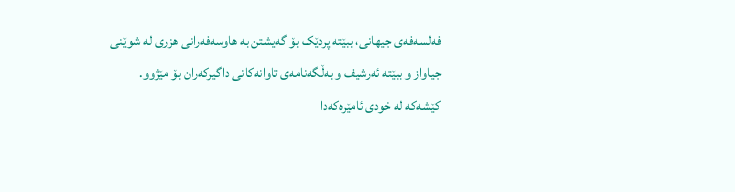فەلسەفەی جیهانی، ببێتە پردێک بۆ گەیشتن بە هاوسەفەرانی هزری لە شوێنی
جیاواز و ببێتە ئەرشیف و بەڵگەنامەی تاوانەکانی داگیرکەران بۆ مێژوو.
کێشەکە لە خودی ئامێرەکەدا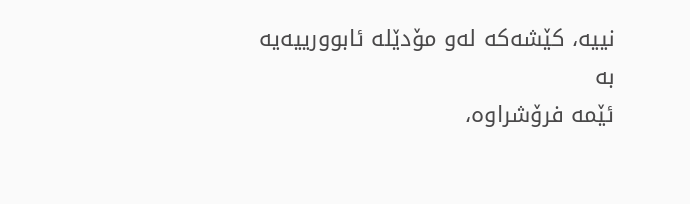نییە، کێشەکە لەو مۆدێلە ئابوورییەیە بە
ئێمە فرۆشراوە،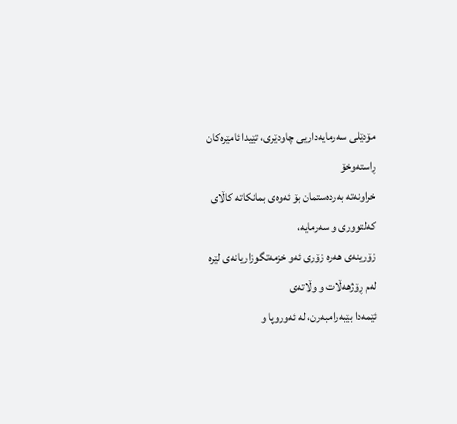مۆدێلی سەرمایەداریی چاودێری، تێیدا ئامێرەکان ڕاستەوخۆ
خراونەتە بەردەستمان بۆ ئەوەی بمانکاتە کاڵای کەلتووری و سەرمایە،
زۆرینەی هەرە زۆری ئەو خزمەتگوزاریانەی لێرە لەم ڕۆژهەڵات و وڵاتەی
ئێمەدا بێبەرامبەرن، لە ئەوروپا و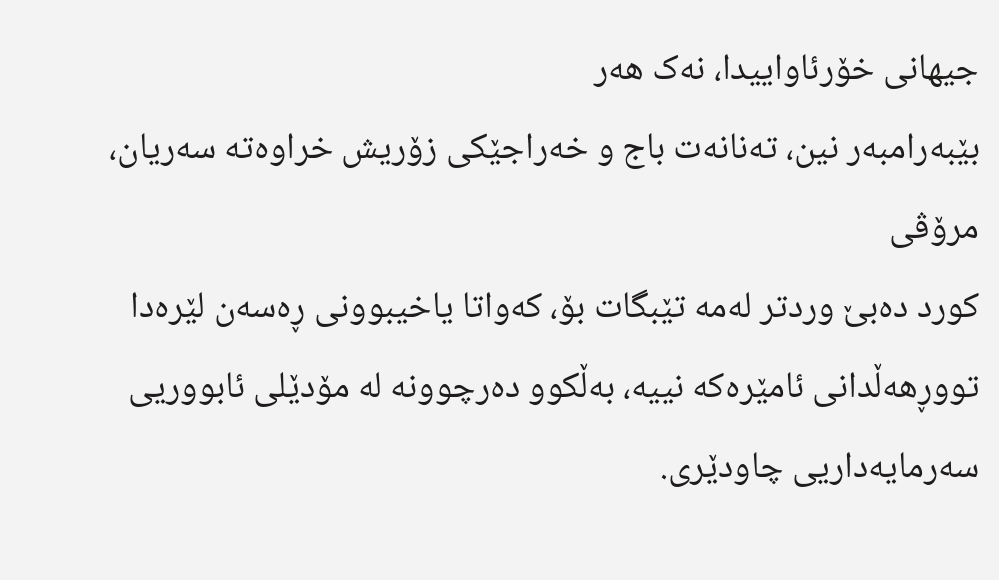جیهانی خۆرئاواییدا، نەک هەر
بێبەرامبەر نین، تەنانەت باج و خەراجێکی زۆریش خراوەتە سەریان، مرۆڤی
کورد دەبێ وردتر لەمە تێبگات بۆ، کەواتا یاخیبوونی ڕەسەن لێرەدا
تووڕهەڵدانی ئامێرەکە نییە، بەڵکوو دەرچوونە لە مۆدێلی ئابووریی
سەرمایەداریی چاودێری.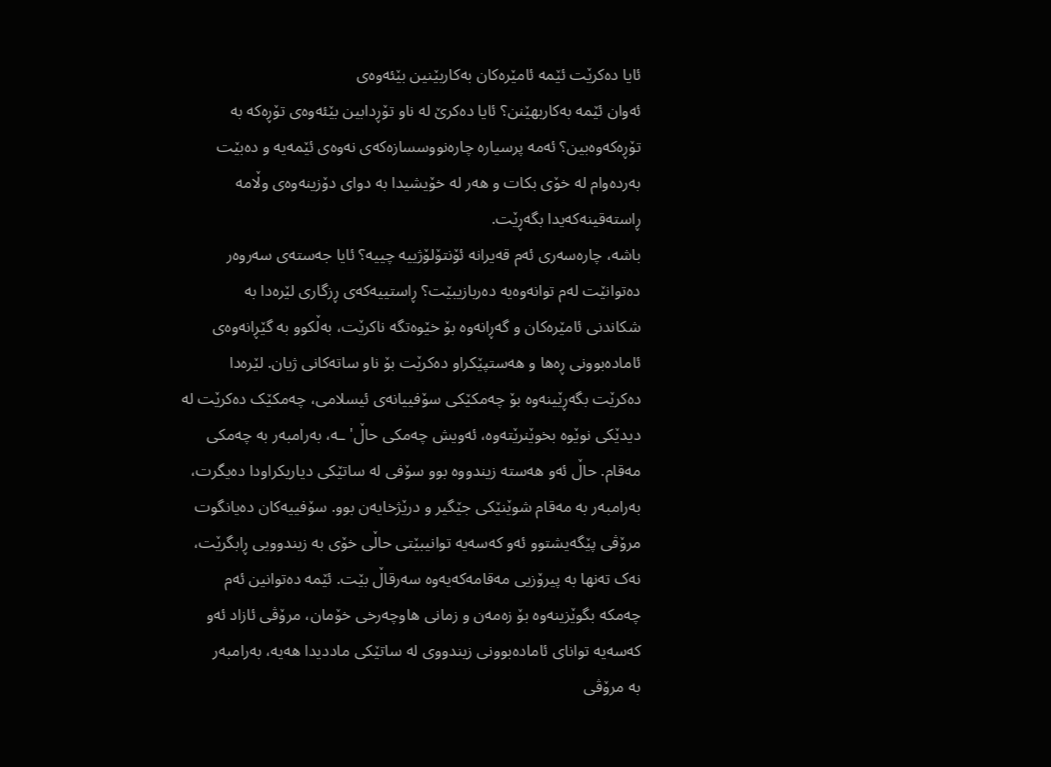ئایا دەکرێت ئێمە ئامێرەکان بەکاربێنین بێئەوەی
ئەوان ئێمە بەکاربهێنن؟ ئایا دەکرێ لە ناو تۆڕدابین بێئەوەی تۆڕەکە بە
تۆڕەکەوەبین؟ ئەمە پرسیارە چارەنووسسازەکەی نەوەی ئێمەیە و دەبێت
بەردەوام لە خۆی بکات و هەر لە خۆیشیدا بە دوای دۆزینەوەی وڵامە
ڕاستەقینەکەیدا بگەڕێت.
باشە، چارەسەری ئەم قەیرانە ئۆنتۆلۆژییە چییە؟ ئایا جەستەی سەروەر
دەتوانێت لەم توانەوەیە دەربازیبێت؟ ڕاستییەکەی ڕزگاری لێرەدا بە
شکاندنی ئامێرەکان و گەڕانەوە بۆ خێوەتگە ناکرێت، بەڵکوو بە گێڕانەوەی
ئامادەبوونی ڕەها و هەستپێکراو دەکرێت بۆ ناو ساتەکانی ژیان. لێرەدا
دەکرێت بگەڕێینەوە بۆ چەمکێکی سۆفییانەی ئیسلامی، چەمکێک دەکرێت لە
دیدێکی نوێوە بخوێنرێتەوە، ئەویش چەمکی حاڵ'ـە، بەرامبەر بە چەمکی
مەقام. حاڵ ئەو هەستە زیندووە بوو سۆفی لە ساتێکی دیاریکراودا دەیگرت،
بەرامبەر بە مەقام شوێنێکی جێگیر و درێژخایەن بوو. سۆفییەکان دەیانگوت
مرۆڤی پێگەیشتوو ئەو کەسەیە توانیبێتی حاڵی خۆی بە زیندوویی ڕابگرێت،
نەک تەنها بە پیرۆزیی مەقامەکەیەوە سەرقاڵ بێت. ئێمە دەتوانین ئەم
چەمکە بگوێزینەوە بۆ زەمەن و زمانی هاوچەرخی خۆمان، مرۆڤی ئازاد ئەو
کەسەیە توانای ئامادەبوونی زیندووی لە ساتێکی ماددیدا هەیە، بەرامبەر
بە مرۆڤی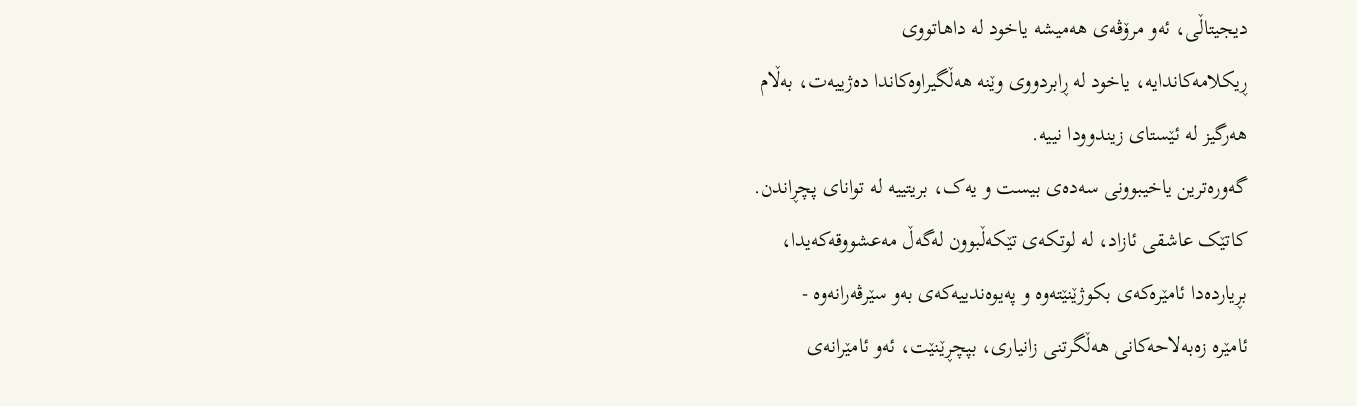دیجیتاڵی، ئەو مرۆڤەی هەمیشە یاخود لە داهاتووی
ڕیکلامەکاندایە، یاخود لە ڕابردووی وێنە هەڵگیراوەکاندا دەژییەت، بەڵام
هەرگیز لە ئێستای زیندوودا نییە.
گەورەترین یاخیبوونی سەدەی بیست و یەک، بریتییە لە توانای پچڕاندن.
کاتێک عاشقی ئازاد، لە لوتکەی تێکەڵبوون لەگەڵ مەعشووقەکەیدا،
بڕیاردەدا ئامێرەکەی بکوژێنێتەوە و پەیوەندییەکەی بەو سێرڤەرانەوە -
ئامێرە زەبەلاحەکانی هەڵگرتنی زانیاری، بپچڕێنێت، ئەو ئامێرانەی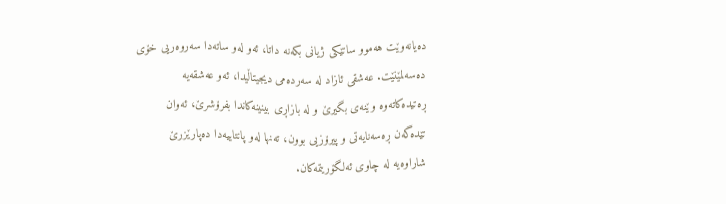دەیانەوێت هەموو ساتێکی ژیانی بکەنە داتا، ئەو لەو ساتەدا سەروەریی خۆی
دەسەلمێنێت. عەشقی ئازاد لە سەردەمی دیجیتاڵیدا، ئەو عەشقەیە
ڕەتیدەکاتەوە وێنەی بگیرێ و لە بازاڕی بینینەکاندا بفرۆشرێ، ئەوان
تێدەگەن ڕەسەنایەتی و پیرۆزیی بوون، تەنها لەو پانتاییەدا دەپارێزرێ
شاراوەیە لە چاوی ئەلگۆریتمەکان.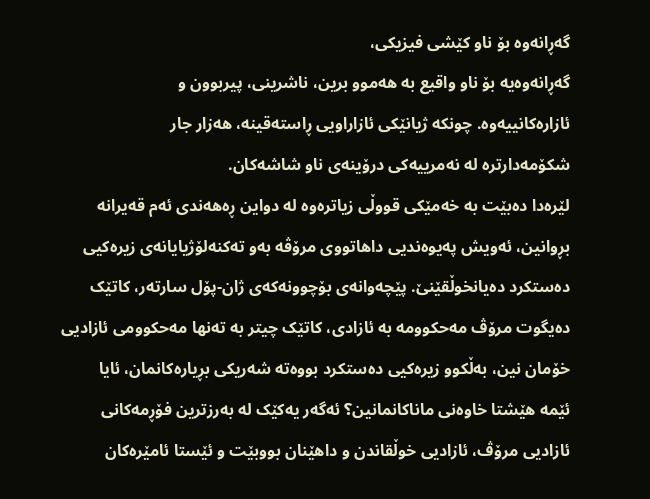گەڕانەوە بۆ ناو کێشی فیزیکی،
گەڕانەوەیە بۆ ناو واقیع بە هەموو برین، ناشرینی، پیربوون و
ئازارەکانییەوە. چونکە ژیانێکی ئازاراویی ڕاستەقینە، هەزار جار
شکۆمەدارترە لە نەمرییەکی درۆینەی ناو شاشەکان.
لێرەدا دەبێت بە خەمێکی قووڵی زیاترەوە لە دواین ڕەهەندی ئەم قەیرانە
بڕوانین، ئەویش پەیوەندیی داهاتووی مرۆڤە بەو تەکنەلۆژیایانەی زیرەکیی
دەستکرد دەیانخوڵقێنێ. پێچەوانەی بۆچوونەکەی ژان-پۆل سارتەر، کاتێک
دەیگوت مرۆڤ مەحکوومە بە ئازادی، کاتێک چیتر بە تەنها مەحکوومی ئازادیی
خۆمان نین، بەڵکوو زیرەکیی دەستکرد بووەتە شەریکی بڕیارەکانمان، ئایا
ئێمە هێشتا خاوەنی ماناکانمانین؟ ئەگەر یەکێک لە بەرزترین فۆڕمەکانی
ئازادیی مرۆڤ، ئازادیی خوڵقاندن و داهێنان بووبێت و ئێستا ئامێرەکان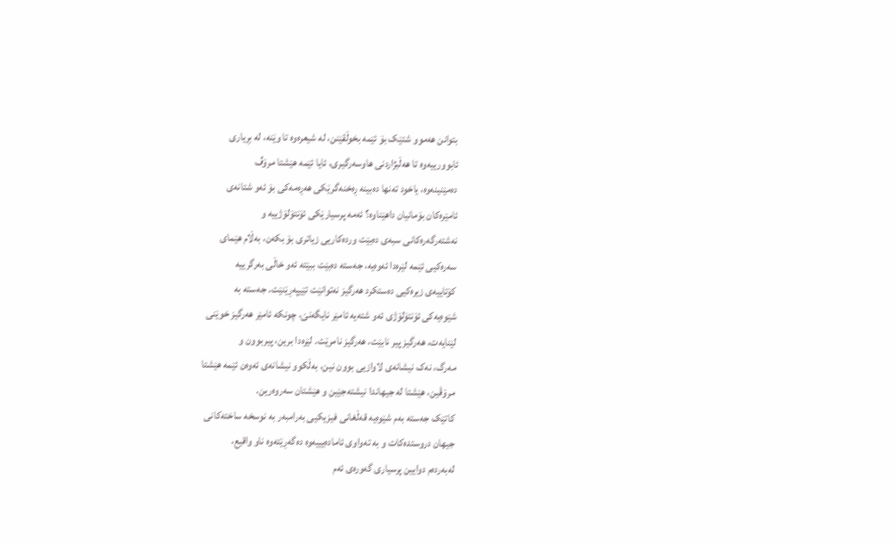بتوانن هەموو شتێک بۆ ئێمە بخوڵقێنن، لە شیعرەوە تا وێنە، لە بڕیاری
ئابوورییەوە تا هەڵبژاردنی هاوسەرگیری، ئایا ئێمە هێشتا مرۆڤ
دەمێنینەوە، یاخود تەنها دەبینە ڕەخنەگرێکی هەڕەمەکی بۆ ئەو شتانەی
ئامێرەکان بۆمانیان داهێناوە؟ ئەمە پرسیارێکی ئۆنتۆلۆژییە و
نەشتەرگەرەکانی سبەی دەبێت وردەکاریی زیاتری بۆ بکەن، بەڵام هێمای
سەرەکیی ئێمە لێرەدا ئەوەیە، جەستە دەبێت ببێتە ئەو خاڵی بەرگرییە
کۆتاییەی زیرەکیی دەستکرد هەرگیز نەتوانێت تێیپەڕێنێت. جەستە بە
شێوەیەکی ئۆنتۆلۆژی ئەو شتەیە ئامێر نایگەنێ، چونکە ئامێر هەرگیز خوێنی
لێنایەت، هەرگیز پیر نابێت، هەرگیز نامرێت. لێرەدا برین، پیربوون و
مەرگ، نەک نیشانەی لاوازیی بوون نین، بەڵکوو نیشانەی ئەوەن ئێمە هێشتا
مرۆڤین، هێشتا لە جیهاندا نیشتەجێین و هێشتان سەروەرین.
کاتێک جەستە بەم شێوەیە قەڵغانی فیزیکیی بەرامبەر بە نوسخە ساختەکانی
جیهان دروستدەکات و بە تەواوی ئامادەیییەوە دەگەڕێتەوە ناو واقیع،
لەبەردەم دوایین پرسیاری گەورەی ئەم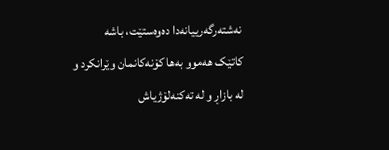نەشتەرگەرییانەدا دەوەستێت، باشە
کاتێک هەموو بەها کۆنەکانمان وێرانکرد و لە بازاڕ و لە تەکنەلۆژیاش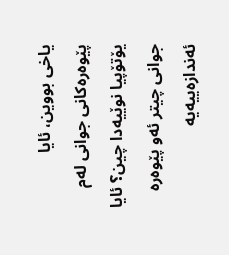یاخی بووین، ئایا پێوەرەکانی جوانی لەم یۆتۆپیا نوێیەدا چین؟ ئایا
جوانی چیتر ئەو پێوەرە ئەندازەییەیە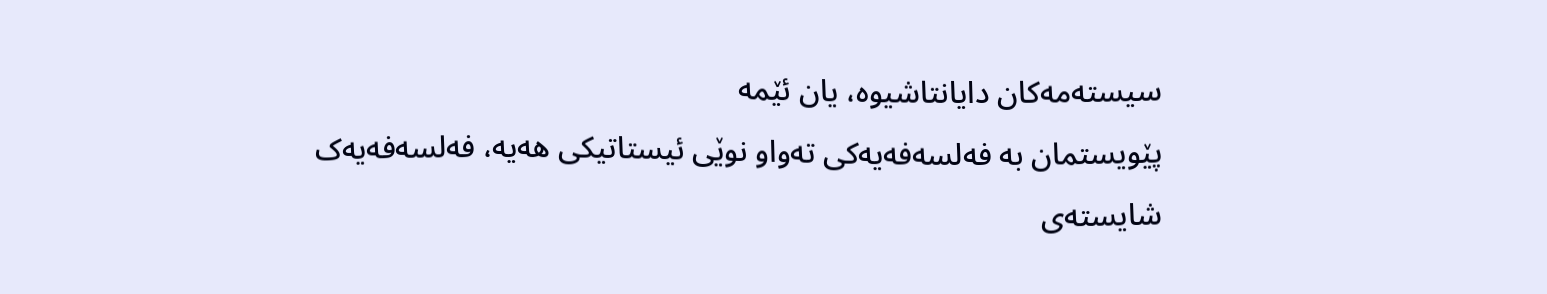سیستەمەکان دایانتاشیوە، یان ئێمە
پێویستمان بە فەلسەفەیەکی تەواو نوێی ئیستاتیکی هەیە، فەلسەفەیەک
شایستەی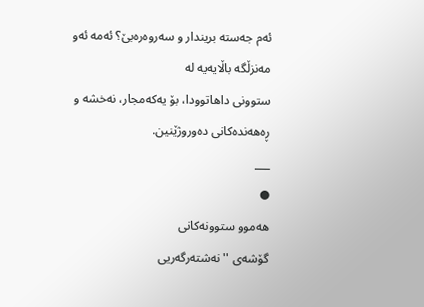ئەم جەستە بریندار و سەروەرەبێ؟ ئەمە ئەو مەنزڵگە باڵایەیە لە
ستوونی داهاتوودا، بۆ یەکەمجار، نەخشە و ڕەهەندەکانی دەوروژێنین.
___
●
هەموو ستوونەکانی
گۆشەی ''نەشتەرگەریی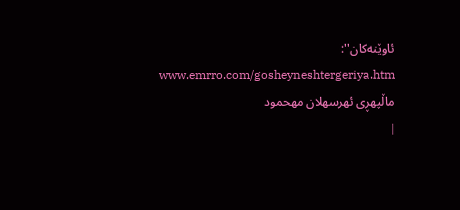ئاوێنەکان'':
www.emrro.com/gosheyneshtergeriya.htm
ماڵپهڕی ئهرسهلان مهحمود
|